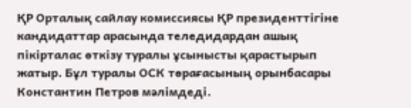ҚР Орталық сайлау комиссиясы ҚР президенттігіне кандидаттар арасында теледидардан ашық пікірталас өткізу туралы ұсынысты қарастырып жатыр. Бұл туралы ОСК төрағасының орынбасары Константин Петров мәлімдеді.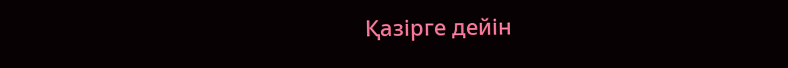Қазірге дейін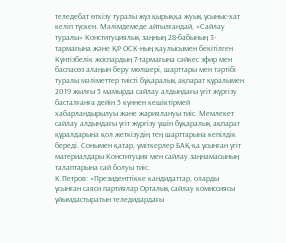теледебат өткізу туралы жүз қырыққа жуық ұсыныс-хат келіп түскен. Мәлімдемеде айтылғандай, «Сайлау туралы» Конституциялық заңның 28-бабының 3-тармағына және ҚР ОСК-ның қаулысымен бекітілген Күнтізбелік жоспардың 7-тармағына сәйкес эфир мен баспасөз алаңын беру мөлшері, шарттары мен тәртібі туралы мәліметтер тиісті бұқаралық ақпарат құралымен 2019 жылғы 5 мамырда сайлау алдындағы үгіт жүргізу басталғанға дейін 5 күннен кешіктірмей хабарландырылуы және жариялануы тиіс. Мемлекет сайлау алдындағы үгіт жүргізу үшін бұқаралық ақпарат құралдарына қол жеткізудің тең шарттарына кепілдік береді. Сонымен қатар, үміткерлер БАҚ-қа ұсынған үгіт материалдары Конституция мен сайлау заңнамасының талаптарына сай болуы тиіс.
К.Петров: «Президенттікке кандидаттар, оларды ұсынған саяси партиялар Орталық сайлау комиссиясы ұйымдастыратын теледидардағы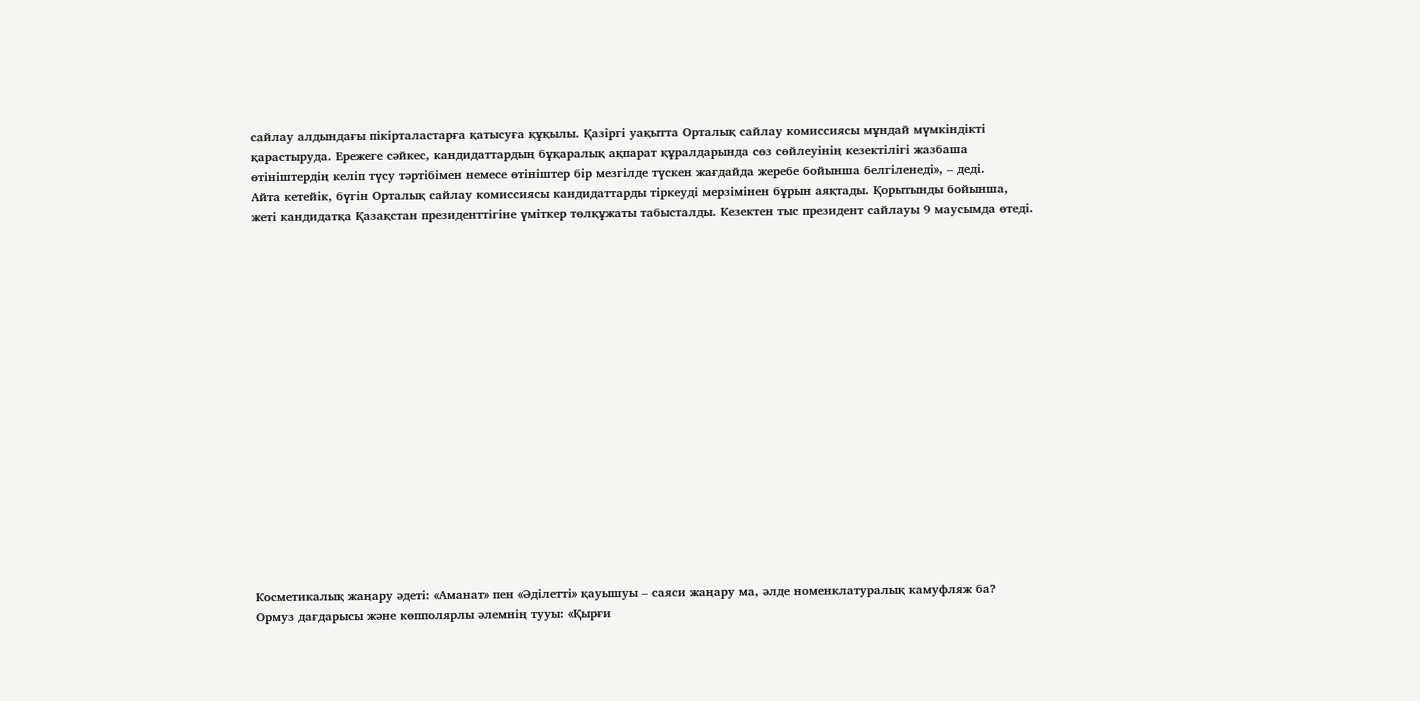сайлау алдындағы пікірталастарға қатысуға құқылы. Қазіргі уақытта Орталық сайлау комиссиясы мұндай мүмкіндікті қарастыруда. Ережеге сәйкес, кандидаттардың бұқаралық ақпарат құралдарында сөз сөйлеуінің кезектілігі жазбаша өтініштердің келіп түсу тәртібімен немесе өтініштер бір мезгілде түскен жағдайда жеребе бойынша белгіленеді», – деді.
Айта кетейік, бүгін Орталық сайлау комиссиясы кандидаттарды тіркеуді мерзімінен бұрын аяқтады. Қорытынды бойынша, жеті кандидатқа Қазақстан президенттігіне үміткер төлқұжаты табысталды. Кезектен тыс президент сайлауы 9 маусымда өтеді.


















Косметикалық жаңару әдеті: «Аманат» пен «Әділетті» қауышуы – саяси жаңару ма, әлде номенклатуралық камуфляж ба?
Ормуз дағдарысы және көпполярлы әлемнің тууы: «Қырғи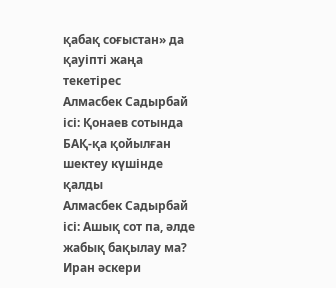қабақ соғыстан» да қауіпті жаңа текетірес
Алмасбек Садырбай ісі: Қонаев сотында БАҚ-қа қойылған шектеу күшінде қалды
Алмасбек Садырбай ісі: Ашық сот па, әлде жабық бақылау ма?
Иран әскери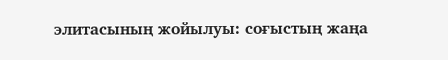элитасының жойылуы: соғыстың жаңа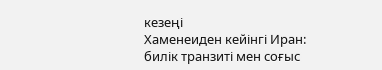кезеңі
Хаменеиден кейінгі Иран: билік транзиті мен соғыс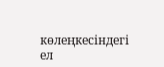көлеңкесіндегі ел